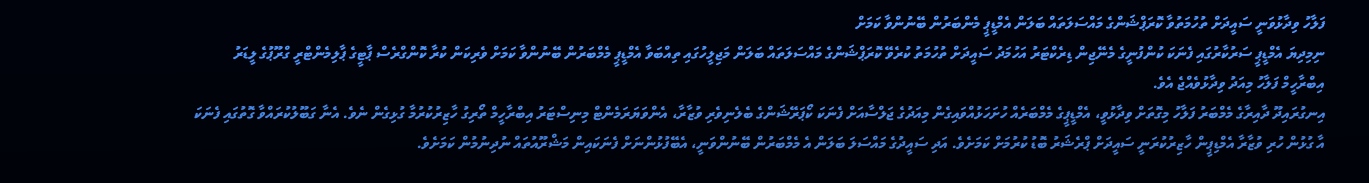ފަލާހު ވިދާޅުވަނީ ސައީދަށް ތުހުމަތުވާ ކޮރަޕްޝަންގެ މައްސަލަތައް ބަލަން އެމްޑީޕީ މެންބަރުން ބޭނުންވާ ކަމަށް
ނިމިދިޔަ އެމްޑީޕީ ސަރުކާރުގައި ފެނަކަ ކުންފުނީގެ މެނޭޖިން ޑިރެކްޓަރު އަހުމަދު ސައީދަށް ތުހުމަތު ކުރެވޭ ކޮރަޕްޝަންގެ މައްސަލަތައް ބަލަން މަޖިލީހުގައި ތިއްބަވާ އެމްޑީޕީ މެމްބަރުން ބޭނުންވާ ކަމަށް ވެރިކަން ކުރާ ކޮންގްރެސް ޕާޓީގެ ޕާލިމެންޓްރީ ގްރޫޕުގެ ލީޑަރު އިބްރާހީމް ފަލާހު މިއަދު ވިދާޅުވެއްޖެ އެވެ.
އިނގުރައިދޫ ދާއިރާގެ މެމްބަރު ފަލާހު މިގޮތަށް ވިދާޅުވީ، އެމްޑީޕީގެ މެމްބަރެއް ހުށަހަޅުއްވައިގެން މިއަދުގެ ޖަލްސާއަށް ފެނަކަ ކޯޕަރޭޝަންގެ ބެލެނިވެރި ވުޒާރާ، އެންވަޔަރަމެންޓް މިނިސްޓަރު އިބްރާހީމް ތޯރިގު ހާޒިރުކުރުމާ ގުޅިގެން ނެވެ. އެނާ ގަބޫލުކުރައްވާ ގޮތުގައި ފެނަކަ އާ ގުޅުން ހުރި ވުޒާރާ އެމްޑިޕީން ހާޒިރުކުރަނީ ސައީދަށް ޕްރެޝަރު ބޮޑު ކުރުމަށް ކަމަށެވެ. އަދި ސައީދުގެ މައްސަލަ ބަލަން އެ މެމްބަރުން ބޭނުންވަނީ، އެބޭފުޅުންނަށް ފެނަކައިން މަޝްރޫއުތައް ނުދިނުމުން ކަމަށެވެ.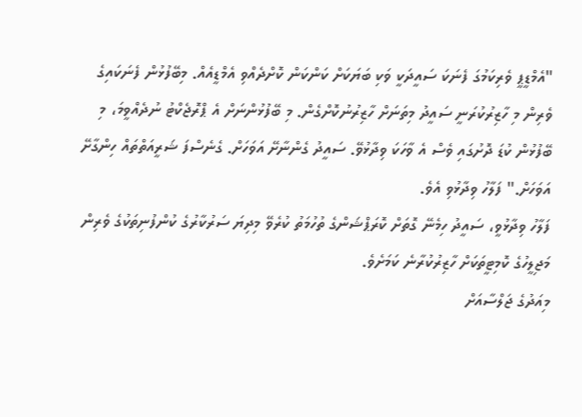"އެމްޑީޕީ ވެރިކަމުގަ ފެނަކަ ސައީދަކީ ވަކި ބަޔަކަށް ކަންކަން ކޮށްދެއްވި އެމްޑީއެއް. މިބޭފުޅުން ފެނަކައިގެ ވެރިން މި ހާޒިރުކުރަނީ ސައީދު މިތަނަށް ހާޒިރުނުކޮށްގެން. މި ބޭފުޅުންނަށް އެ ޕްރޮޖެކްޓު ނުދެއްވީމަ، މި ބޭފުޅުން ކުޑަ ދޮށުގައި ވެސް އެ ވާހަކަ ވިދާޅުވޭ. ސައީދު ގެންނާށޭ އަވަހަށް. ގެނެސްފަ ޝަރީއަތްތައް ހިންގާށޭ އަވަހަށް." ފަލާހު ވިދާޅުވި އެވެ.
ފަލާހު ވިދާޅުވީ، ސައީދު ހިމެނޭ ގޮތަށް ކޮރަޕްޝަންގެ ތުހުމަތު ކުރެވޭ މިދިޔަ ސަރުކާރުގެ ކުންފުނިތަކުގެ ވެރިން މަޖިލީހުގެ ކޮމިޓީތަކަށް ހާޒިރުކުރާނެ ކަމަށެވެ.
މިއަދުގެ ޖަލްސާއަށް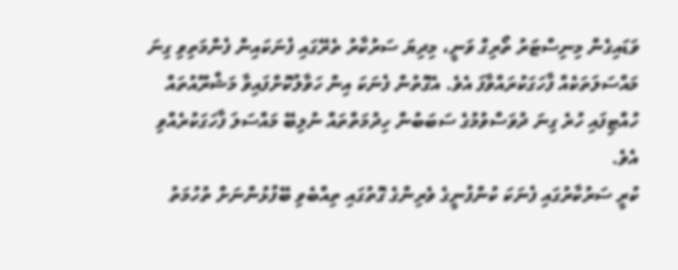ވަޑައިގެން މިނިސްޓަރު ތޯރިގް ވަނީ، މިދިޔަ ސަރުކާރު ތެރޭގައި ފެނަކައިން ފެންމަތިވި ގިނަ މައްސަލަތަކެއް ފާހަގަކުރައްވާފަ އެވެ. އެގޮތުން ފެނަކަ އިން ހަވާލުކޮށްފައިވާ މަޝްރޫއުތައް ހުއްޓިފައި ހުރެ ގިނަ ދުވަސްވުމުގެ ސަބަބުން ހިދުމަތްތައް ނުލިބޭ މައްސަލަ ފާހަގަކުރެއްވި އެވެ.
ކުރީ ސަރުކާރުގައި ފެނަކަ ކުންފުނީގެ ވެރިންގެ ގޮތުގައި ތިއްބެވި ބޭފުޅުންނަށް ތުހުމަތު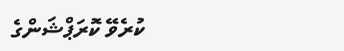ކުރެވޭ ކޮރަޕްޝަންގެ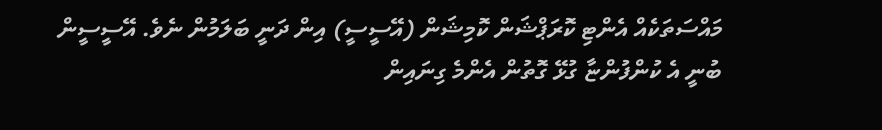މައްސަތަކެއް އެންޓި ކޮރަޕްޝަން ކޮމިޝަން (އޭސީސީ) އިން ދަނީ ބަލަމުން ނެވެ. އޭސީސީން ބުނީ އެ ކުންފުންޏާ ގުޅޭ ގޮތުން އެންމެ ގިނައިން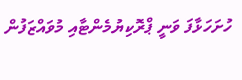ހުށަހަޅާފަ ވަނީ ޕްރޮކިޔުމެންޓާއި މުވައްޒަފުން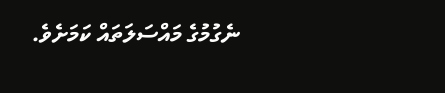ނެގުމުގެ މައްސަލަތައް ކަމަށެވެ.